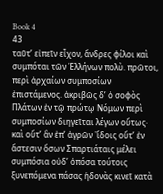Book 4
43
ταῦτ’ εἰπεῖν εἶχον, ἄνδρες φίλοι καὶ συμπόται τῶν Ἑλλήνων πολὺ. πρῶτοι, περὶ ἀρχαίων συμποσίων ἐπιστάμενος. ἀκριβῶς δ’ ὁ σοφὸς Πλάτων ἐν τῷ πρώτῳ Νόμων περὶ συμποσίων διηγεῖται λέγων οὕτως· καὶ οὔτ’ ἂν ἐπ’ ἀγρῶν ᾽ἴδοις οὔτ’ ἐν ἄστεσιν ὅσων Σπαρτιάταις μέλει συμπόσια οὐδ’ ὁπόσα τούτοις ξυνεπόμενα πάσας ἡδονὰς κινεῖ κατὰ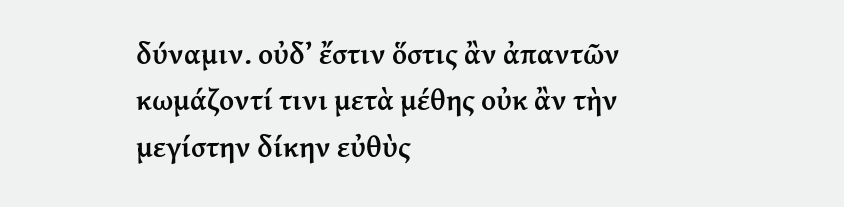δύναμιν. οὐδ’ ἔστιν ὅστις ἂν ἀπαντῶν κωμάζοντί τινι μετὰ μέθης οὐκ ἂν τὴν μεγίστην δίκην εὐθὺς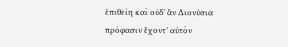ἐπιθείη καὶ οὐδ’ ἂν Διονύσια πρόφασιν ἔχοντ’ αὐτὸν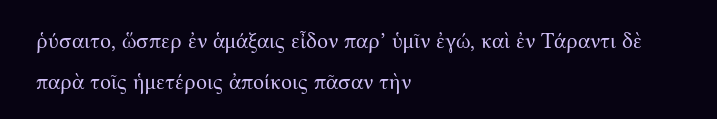ῥύσαιτο, ὥσπερ ἐν ἁμάξαις εἶδον παρ’ ὑμῖν ἐγώ, καὶ ἐν Τάραντι δὲ παρὰ τοῖς ἡμετέροις ἀποίκοις πᾶσαν τὴν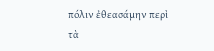πόλιν ἐθεασάμην περὶ τὰ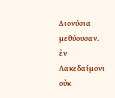Διονύσια μεθύουσαν. ἐν Λακεδαίμονι οὐκ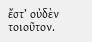ἔστ’ οὐδὲν τοιοῦτον.